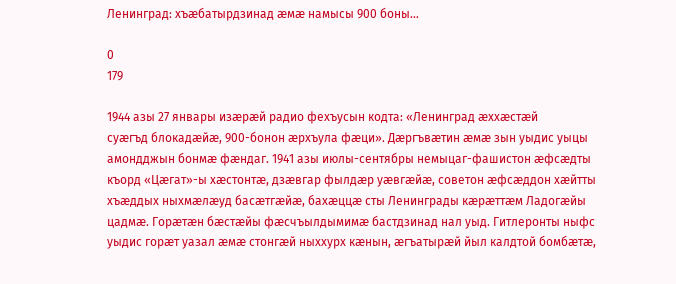Ленинград: хъæбатырдзинад æмæ намысы 900 боны…

0
179

1944 азы 27 январы изæрæй радио фехъусын кодта: «Ленинград æххæстæй
суæгъд блокадæйæ, 900-бонон æрхъула фæци». Дæргъвæтин æмæ зын уыдис уыцы амондджын бонмæ фæндаг. 1941 азы июлы-сентябры немыцаг-фашистон æфсæдты къорд «Цæгат»-ы хæстонтæ, дзæвгар фылдæр уæвгæйæ, советон æфсæддон хæйтты хъæддых ныхмæлæуд басæтгæйæ, бахæццæ сты Ленинграды кæрæттæм Ладогæйы цадмæ. Горæтæн бæстæйы фæсчъылдымимæ бастдзинад нал уыд. Гитлеронты ныфс уыдис горæт уазал æмæ стонгæй ныххурх кæнын, æгъатырæй йыл калдтой бомбæтæ,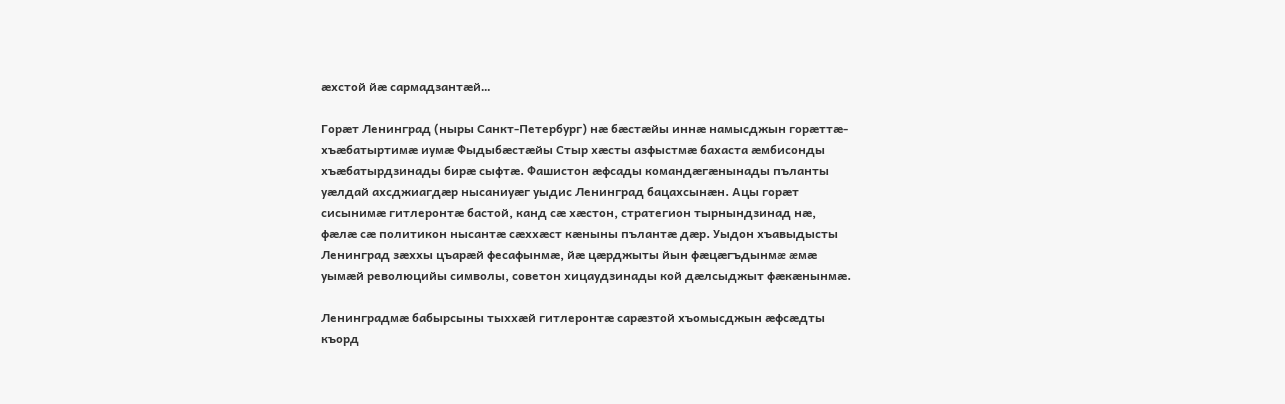æхстой йæ сармадзантæй…

Горæт Ленинград (ныры Санкт-Петербург) нæ бæстæйы иннæ намысджын горæттæ-хъæбатыртимæ иумæ Фыдыбæстæйы Стыр хæсты азфыстмæ бахаста æмбисонды хъæбатырдзинады бирæ сыфтæ. Фашистон æфсады командæгæнынады пъланты уæлдай ахсджиагдæр нысаниуæг уыдис Ленинград бацахсынæн. Ацы горæт сисынимæ гитлеронтæ бастой, канд сæ хæстон, стратегион тырнындзинад нæ, фæлæ сæ политикон нысантæ сæххæст кæныны пълантæ дæр. Уыдон хъавыдысты Ленинград зæххы цъарæй фесафынмæ, йæ цæрджыты йын фæцæгъдынмæ æмæ уымæй революцийы символы, советон хицаудзинады кой дæлсыджыт фæкæнынмæ.

Ленинградмæ бабырсыны тыххæй гитлеронтæ сарæзтой хъомысджын æфсæдты къорд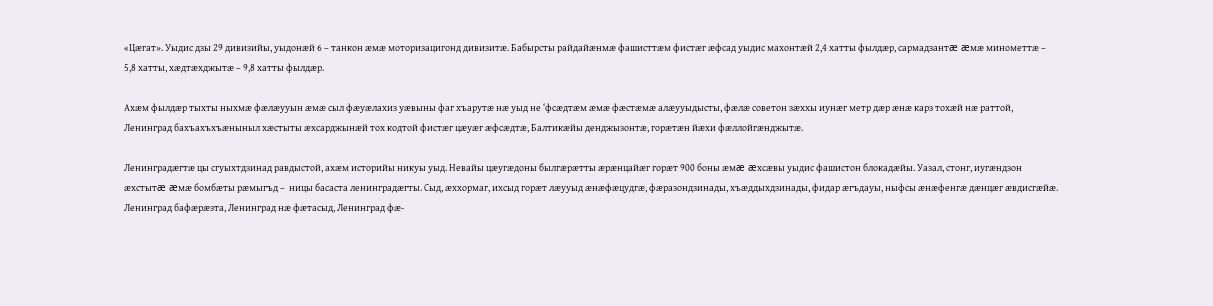«Цæгат». Уыдис дзы 29 дивизийы, уыдонæй 6 – танкон æмæ моторизацигонд дивизитæ. Бабырсты райдайæнмæ фашисттæм фистæг æфсад уыдис махонтæй 2,4 хатты фылдæр, сармадзантæ æмæ минометтæ –  5,8 хатты, хæдтæхджытæ – 9,8 хатты фылдæр.

Ахæм фылдæр тыхты ныхмæ фæлæууын æмæ сыл фæуæлахиз уæвыны фаг хъарутæ нæ уыд не ‘фсæдтæм æмæ фæстæмæ алæууыдысты, фæлæ советон зæххы иунæг метр дæр æнæ карз тохæй нæ раттой, Ленинград бахъахъхъæныныл хæстыты æхсарджынæй тох кодтой фистæг цæуæг æфсæдтæ, Балтикæйы денджызонтæ, горæтæн йæхи фæллойгæнджытæ.

Ленинградæгтæ цы сгуыхтдзинад равдыстой, ахæм историйы никуы уыд. Невайы цæугæдоны былгæрæтты æрæнцайæг горæт 900 боны æмæ æхсæвы уыдис фашистон блокадæйы. Уазал, стонг, иугæндзон æхстытæ æмæ бомбæты рæмыгъд –  ницы басаста ленинградæгты. Сыд, æххормаг, ихсыд горæт лæууыд æнæфæцудгæ, фæразондзинады, хъæддыхдзинады, фидар æгъдауы, ныфсы æнæфенгæ дæнцæг æвдисгæйæ. Ленинград бафæрæзта, Ленинград нæ фæтасыд, Ленинград фæ-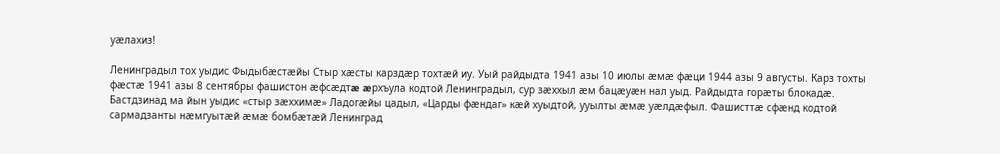уæлахиз!

Ленинградыл тох уыдис Фыдыбæстæйы Стыр хæсты карздæр тохтæй иу. Уый райдыдта 1941 азы 10 июлы æмæ фæци 1944 азы 9 августы. Карз тохты фæстæ 1941 азы 8 сентябры фашистон æфсæдтæ æрхъула кодтой Ленинградыл, сур зæххыл æм бацæуæн нал уыд. Райдыдта горæты блокадæ. Бастдзинад ма йын уыдис «стыр зæххимæ» Ладогæйы цадыл, «Царды фæндаг» кæй хуыдтой, ууылты æмæ уæлдæфыл. Фашисттæ сфæнд кодтой сармадзанты нæмгуытæй æмæ бомбæтæй Ленинград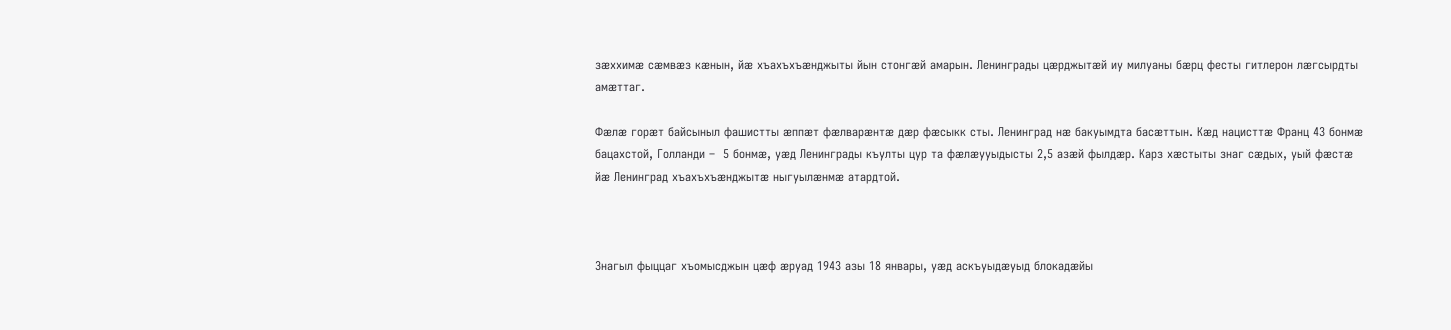зæххимæ сæмвæз кæнын, йæ хъахъхъæнджыты йын стонгæй амарын. Ленинграды цæрджытæй иу милуаны бæрц фесты гитлерон лæгсырдты амæттаг.

Фæлæ горæт байсыныл фашистты æппæт фæлварæнтæ дæр фæсыкк сты. Ленинград нæ бакуымдта басæттын. Кæд нацисттæ Франц 43 бонмæ бацахстой, Голланди –  5 бонмæ, уæд Ленинграды къулты цур та фæлæууыдысты 2,5 азæй фылдæр. Карз хæстыты знаг сæдых, уый фæстæ йæ Ленинград хъахъхъæнджытæ ныгуылæнмæ атардтой.



Знагыл фыццаг хъомысджын цæф æруад 1943 азы 18 январы, уæд аскъуыдæуыд блокадæйы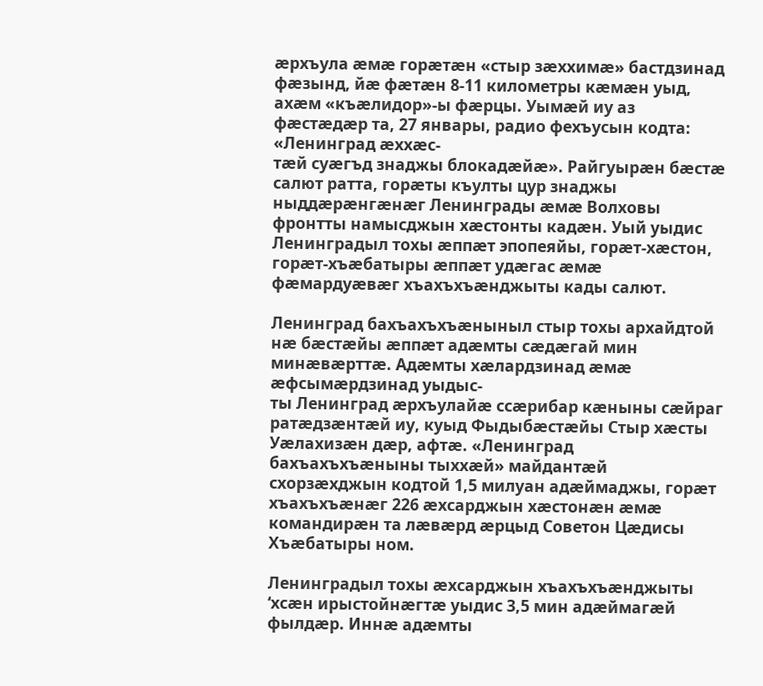æрхъула æмæ горæтæн «стыр зæххимæ» бастдзинад фæзынд, йæ фæтæн 8-11 километры кæмæн уыд, ахæм «къæлидор»-ы фæрцы. Уымæй иу аз фæстæдæр та, 27 январы, радио фехъусын кодта: «Ленинград æххæс-
тæй суæгъд знаджы блокадæйæ». Райгуырæн бæстæ салют ратта, горæты къулты цур знаджы ныддæрæнгæнæг Ленинграды æмæ Волховы фронтты намысджын хæстонты кадæн. Уый уыдис Ленинградыл тохы æппæт эпопеяйы, горæт-хæстон, горæт-хъæбатыры æппæт удæгас æмæ фæмардуæвæг хъахъхъæнджыты кады салют.

Ленинград бахъахъхъæныныл стыр тохы архайдтой нæ бæстæйы æппæт адæмты сæдæгай мин минæвæрттæ. Адæмты хæлардзинад æмæ æфсымæрдзинад уыдыс-
ты Ленинград æрхъулайæ ссæрибар кæныны сæйраг ратæдзæнтæй иу, куыд Фыдыбæстæйы Стыр хæсты Уæлахизæн дæр, афтæ. «Ленинград бахъахъхъæныны тыххæй» майдантæй схорзæхджын кодтой 1,5 милуан адæймаджы, горæт хъахъхъæнæг 226 æхсарджын хæстонæн æмæ командирæн та лæвæрд æрцыд Советон Цæдисы Хъæбатыры ном.

Ленинградыл тохы æхсарджын хъахъхъæнджыты ‘хсæн ирыстойнæгтæ уыдис 3,5 мин адæймагæй фылдæр. Иннæ адæмты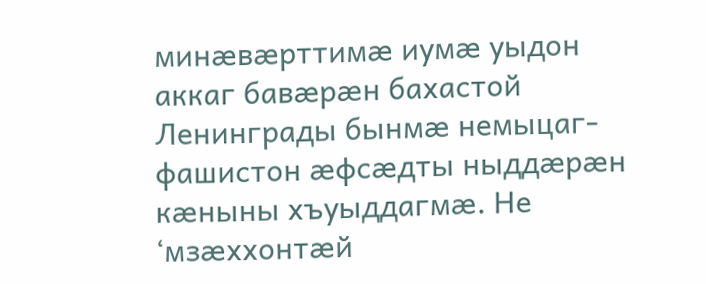минæвæрттимæ иумæ уыдон аккаг бавæрæн бахастой Ленинграды бынмæ немыцаг-фашистон æфсæдты ныддæрæн кæныны хъуыддагмæ. Не ‘мзæххонтæй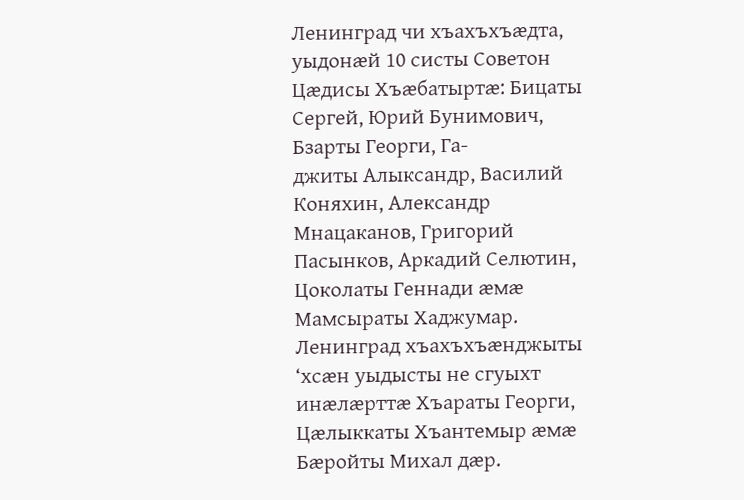Ленинград чи хъахъхъæдта, уыдонæй 10 систы Советон Цæдисы Хъæбатыртæ: Бицаты Сергей, Юрий Бунимович, Бзарты Георги, Га-
джиты Алыксандр, Василий Коняхин, Александр Мнацаканов, Григорий Пасынков, Аркадий Селютин, Цоколаты Геннади æмæ Мамсыраты Хаджумар. Ленинград хъахъхъæнджыты ‘хсæн уыдысты не сгуыхт инæлæрттæ Хъараты Георги, Цæлыккаты Хъантемыр æмæ Бæройты Михал дæр.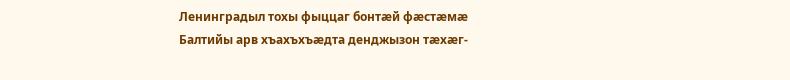Ленинградыл тохы фыццаг бонтæй фæстæмæ Балтийы арв хъахъхъæдта денджызон тæхæг-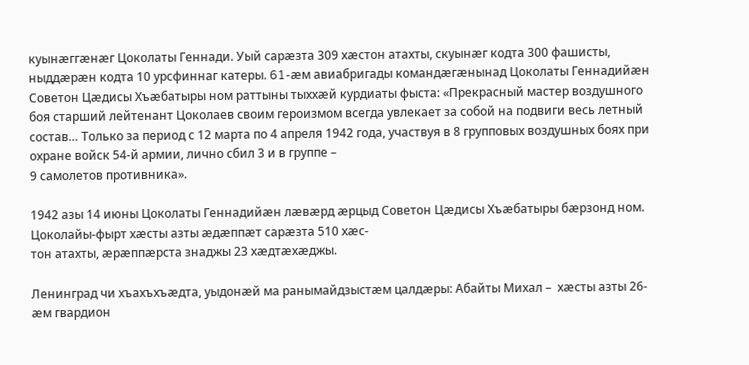куынæггæнæг Цоколаты Геннади. Уый сарæзта 309 хæстон атахты, скуынæг кодта 300 фашисты, ныддæрæн кодта 10 урсфиннаг катеры. 61-æм авиабригады командæгæнынад Цоколаты Геннадийæн Советон Цæдисы Хъæбатыры ном раттыны тыххæй курдиаты фыста: «Прекрасный мастер воздушного боя старший лейтенант Цоколаев своим героизмом всегда увлекает за собой на подвиги весь летный состав… Только за период с 12 марта по 4 апреля 1942 года, участвуя в 8 групповых воздушных боях при охране войск 54-й армии, лично сбил 3 и в группе –
9 самолетов противника».

1942 азы 14 июны Цоколаты Геннадийæн лæвæрд æрцыд Советон Цæдисы Хъæбатыры бæрзонд ном. Цоколайы-фырт хæсты азты æдæппæт сарæзта 510 хæс-
тон атахты, æрæппæрста знаджы 23 хæдтæхæджы.

Ленинград чи хъахъхъæдта, уыдонæй ма ранымайдзыстæм цалдæры: Абайты Михал –  хæсты азты 26-æм гвардион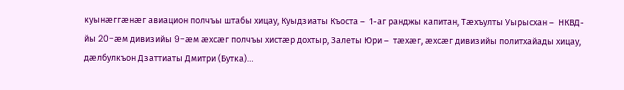куынæггæнæг авиацион полчъы штабы хицау, Куыдзиаты Къоста –  1-аг ранджы капитан, Тæхъулты Уырысхан –  НКВД-йы 20-æм дивизийы 9-æм æхсæг полчъы хистæр дохтыр, Залеты Юри –  тæхæг, æхсæг дивизийы политхайады хицау, дæлбулкъон Дзаттиаты Дмитри (Бутка)…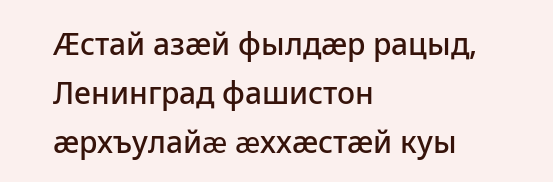Æстай азæй фылдæр рацыд, Ленинград фашистон æрхъулайæ æххæстæй куы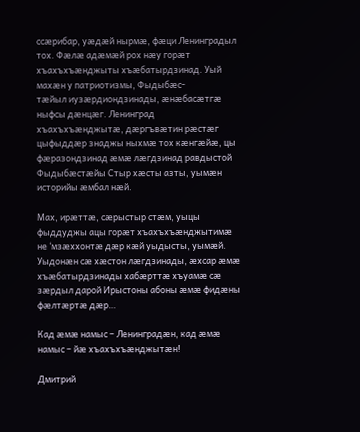ссæрибар, уæдæй нырмæ, фæци Ленинградыл тох. Фæлæ адæмæй рох нæу горæт хъахъхъæнджыты хъæбатырдзинад. Уый махæн у патриотизмы, Фыдыбæс-
тæйыл иузæрдиондзинады, æнæбасæтгæ ныфсы дæнцæг. Ленинград хъахъхъæнджытæ, дæргъвæтин рæстæг цыфыддæр знаджы ныхмæ тох кæнгæйæ, цы фæразондзинад æмæ лæгдзинад равдыстой Фыдыбæстæйы Стыр хæсты азты, уымæн историйы æмбал нæй.

Мах, ирæттæ, сæрыстыр стæм, уыцы фыддуджы ацы горæт хъахъхъæнджытимæ не ‘мзæххонтæ дæр кæй уыдысты, уымæй. Уыдонæн сæ хæстон лæгдзинады, æхсар æмæ хъæбатырдзинады хабæрттæ хъуамæ сæ зæрдыл дарой Ирыстоны абоны æмæ фидæны фæлтæртæ дæр…

Кад æмæ намыс – Ленинградæн, кад æмæ намыс – йæ хъахъхъæнджытæн!

Дмитрий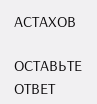АСТАХОВ

ОСТАВЬТЕ ОТВЕТ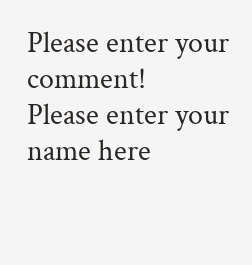Please enter your comment!
Please enter your name here